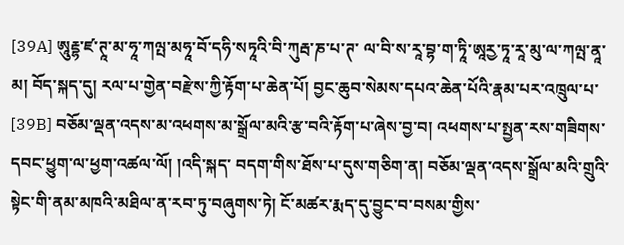[39A] ཨཱུརྡྷ་ཛ་ཊཱ་མ་ཧཱ་ཀལྤ་མཧཱ་བོ་དཧི་སཏཱའི་བི་ཀུརྦ་ཎ་པ་ཊ་ ལ་བི་ས་རཱ་བྷ་ག་ཏཱི་ཨཱརྱ་ཏཱ་རཱ་མུ་ལ་ཀལྤ་ནཱ་མ། བོད་སྐད་དུ། རལ་པ་གྱེན་བརྫེས་ཀྱི་རྟོག་པ་ཆེན་པོ། བྱང་ཆུབ་སེམས་དཔའ་ཆེན་པོའི་རྣམ་པར་འཁྲུལ་པ་ [39B] བཅོམ་ལྡན་འདས་མ་འཕགས་མ་སྒྲོལ་མའི་རྩ་བའི་རྟོག་པ་ཞེས་བྱ་བ། འཕགས་པ་སྤྱན་རས་གཟིགས་དབང་ཕྱུག་ལ་ཕྱག་འཚལ་ལོ། །འདི་སྐད་ བདག་གིས་ཐོས་པ་དུས་གཅིག་ན། བཅོམ་ལྡན་འདས་སྒྲོལ་མའི་གྲུའི་སྟེང་གི་ནམ་མཁའི་མཐིལ་ན་རབ་ཏུ་བཞུགས་ཏེ། ངོ་མཚར་རྨད་དུ་བྱུང་བ་བསམ་གྱིས་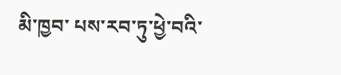མི་ཁྱབ་ པས་རབ་ཏུ་ཕྱེ་བའི་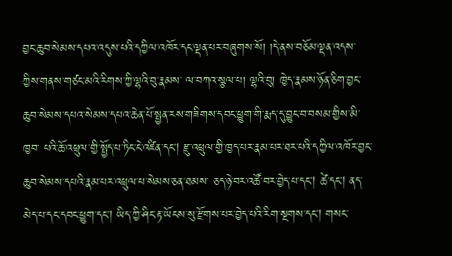བྱང་ཆུབ་སེམས་དཔའ་འདུས་པའི་དཀྱིལ་འཁོར་དང་ལྡན་པར་བཞུགས་སོ། །དེ་ནས་བཅོམ་ལྡན་འདས་ཀྱིས་གནས་གཙང་མའི་རིགས་ཀྱི་ལྷའི་བུ་རྣམས་ ལ་བཀའ་སྩལ་པ། ལྷའི་བུ། ཁྱེད་རྣམས་ཉོན་ཅིག་བྱང་ཆུབ་སེམས་དཔའ་སེམས་དཔའ་ཆེན་པོ་སྤྱན་རས་གཟིགས་དབང་ཕྱུག་གི་རྨད་དུ་བྱུང་བ་བསམ་གྱིས་མི་ཁྱབ་ པའི་ཆོ་འཕྲུལ་གྱི་སྤྱོད་པ་ཏིང་ངེ་འཛིན་དང། རྫུ་འཕྲུལ་གྱི་ཁྱད་པར་རྣམ་པར་ཐར་པའི་དཀྱིལ་འཁོར་བྱང་ཆུབ་སེམས་དཔའི་རྣམ་པར་འཕྲུལ་པ་སེམས་ཅན་ཐམས་ ཅད་ཉེ་བར་འཚོ་བར་བྱེད་པ་དང། ཚེ་དང། ནད་མེད་པ་དང་དབང་ཕྱུག་དང། ཡིད་ཀྱི་ཤིང་རྟ་ཡོངས་སུ་རྫོགས་པར་བྱེད་པའི་རིག་སྔགས་དང། གསང་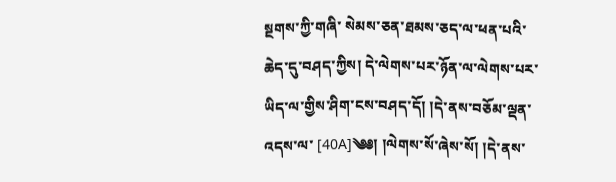སྔགས་ཀྱི་གཞི་ སེམས་ཅན་ཐམས་ཅད་ལ་ཕན་པའི་ཆེད་དུ་བཤད་ཀྱིས། དེ་ལེགས་པར་ཉོན་ལ་ལེགས་པར་ཡིད་ལ་གྱིས་ཤིག་ངས་བཤད་དོ། །དེ་ནས་བཅོམ་ལྡན་འདས་ལ་ [40A]༄༅། །ལེགས་སོ་ཞེས་སོ། །དེ་ནས་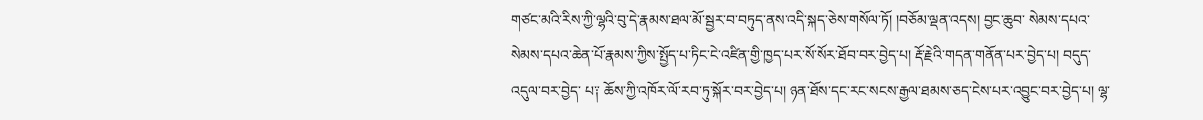གཙང་མའི་རིས་ཀྱི་ལྷའི་བུ་དེ་རྣམས་ཐལ་མོ་སྦྱར་བ་བཏུད་ནས་འདི་སྐད་ཅེས་གསོལ་ཏོ། །བཅོམ་ལྡན་འདས། བྱང་ཆུབ་ སེམས་དཔའ་སེམས་དཔའ་ཆེན་པོ་རྣམས་ཀྱིས་སྤྱོད་པ་ཏིང་ངེ་འཛིན་གྱི་ཁྱད་པར་སོ་སོར་ཐོབ་བར་བྱེད་པ། རྡོ་རྗེའི་གདན་གནོན་པར་བྱེད་པ། བདུད་འདུལ་བར་བྱེད་ པ༑ ཆོས་ཀྱི་འཁོར་ལོ་རབ་ཏུ་སྐོར་བར་བྱེད་པ། ཉན་ཐོས་དང་རང་སངས་རྒྱལ་ཐམས་ཅད་ངེས་པར་འབྱུང་བར་བྱེད་པ། ལྷ་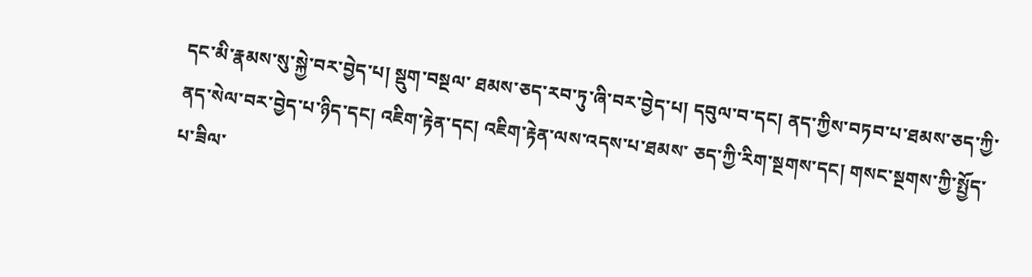དང་མི་རྣམས་སུ་སྐྱེ་བར་བྱེད་པ། སྡུག་བསྔལ་ ཐམས་ཅད་རབ་ཏུ་ཞི་བར་བྱེད་པ། དབུལ་བ་དང། ནད་ཀྱིས་བཏབ་པ་ཐམས་ཅད་ཀྱི་ནད་སེལ་བར་བྱེད་པ་ཉིད་དང། འཇིག་རྟེན་དང། འཇིག་རྟེན་ལས་འདས་པ་ཐམས་ ཅད་ཀྱི་རིག་སྔགས་དང། གསང་སྔགས་ཀྱི་སྤྱོད་པ་ཟིལ་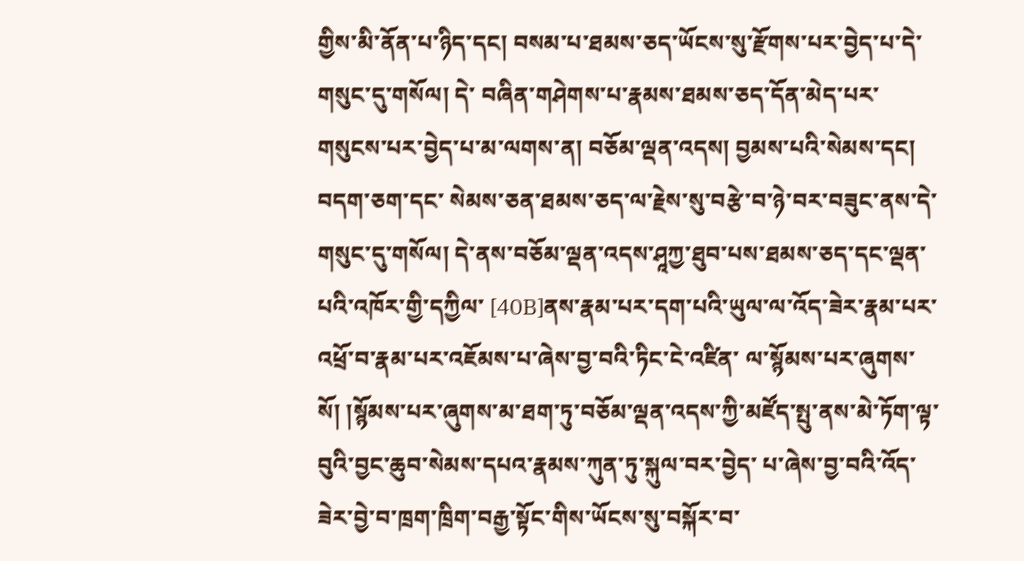གྱིས་མི་ནོན་པ་ཉིད་དང། བསམ་པ་ཐམས་ཅད་ཡོངས་སུ་རྫོགས་པར་བྱེད་པ་དེ་གསུང་དུ་གསོལ། དེ་ བཞིན་གཤེགས་པ་རྣམས་ཐམས་ཅད་དོན་མེད་པར་གསུངས་པར་བྱེད་པ་མ་ལགས་ན། བཅོམ་ལྡན་འདས། བྱམས་པའི་སེམས་དང། བདག་ཅག་དང་ སེམས་ཅན་ཐམས་ཅད་ལ་རྗེས་སུ་བརྩེ་བ་ཉེ་བར་བཟུང་ནས་དེ་གསུང་དུ་གསོལ། དེ་ནས་བཅོམ་ལྡན་འདས་ཤཱཀྱ་ཐུབ་པས་ཐམས་ཅད་དང་ལྡན་པའི་འཁོར་གྱི་དཀྱིལ་ [40B]ནས་རྣམ་པར་དག་པའི་ཡུལ་ལ་འོད་ཟེར་རྣམ་པར་འཕྲོ་བ་རྣམ་པར་འཇོམས་པ་ཞེས་བྱ་བའི་ཏིང་ངེ་འཛིན་ ལ་སྙོམས་པར་ཞུགས་སོ། །སྙོམས་པར་ཞུགས་མ་ཐག་ཏུ་བཅོམ་ལྡན་འདས་ཀྱི་མཛོད་སྤུ་ནས་མེ་ཏོག་ལྟ་བུའི་བྱང་ཆུབ་སེམས་དཔའ་རྣམས་ཀུན་ཏུ་སྐུལ་བར་བྱེད་ པ་ཞེས་བྱ་བའི་འོད་ཟེར་བྱེ་བ་ཁྲག་ཁྲིག་བརྒྱ་སྟོང་གིས་ཡོངས་སུ་བསྐོར་བ་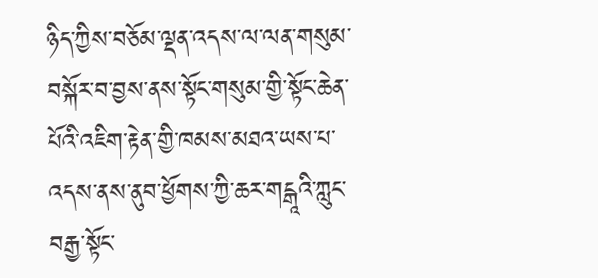ཉིད་ཀྱིས་བཅོམ་ལྡན་འདས་ལ་ལན་གསུམ་བསྐོར་བ་བྱས་ནས་སྟོང་གསུམ་གྱི་སྟོང་ཆེན་ པོའི་འཇིག་རྟེན་གྱི་ཁམས་མཐའ་ཡས་པ་འདས་ནས་ནུབ་ཕྱོགས་ཀྱི་ཆར་གངྒཱའི་ཀླུང་བརྒྱ་སྟོང་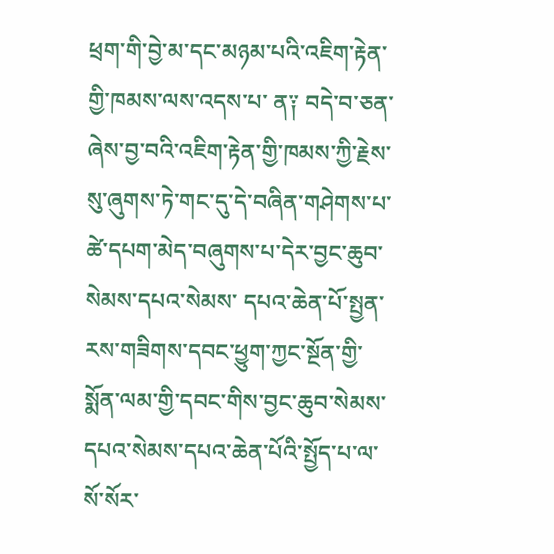ཕྲག་གི་བྱེ་མ་དང་མཉམ་པའི་འཇིག་རྟེན་གྱི་ཁམས་ལས་འདས་པ་ ན༑ བདེ་བ་ཅན་ཞེས་བྱ་བའི་འཇིག་རྟེན་གྱི་ཁམས་ཀྱི་རྗེས་སུ་ཞུགས་ཏེ་གང་དུ་དེ་བཞིན་གཤེགས་པ་ཚེ་དཔག་མེད་བཞུགས་པ་དེར་བྱང་ཆུབ་སེམས་དཔའ་སེམས་ དཔའ་ཆེན་པོ་སྤྱན་རས་གཟིགས་དབང་ཕྱུག་ཀྱང་སྔོན་གྱི་སྨོན་ལམ་གྱི་དབང་གིས་བྱང་ཆུབ་སེམས་དཔའ་སེམས་དཔའ་ཆེན་པོའི་སྤྱོད་པ་ལ་སོ་སོར་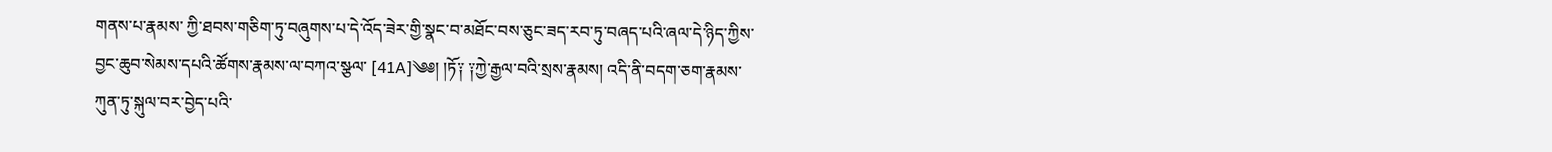གནས་པ་རྣམས་ ཀྱི་ཐབས་གཅིག་ཏུ་བཞུགས་པ་དེ་འོད་ཟེར་གྱི་སྣང་བ་མཐོང་བས་ཅུང་ཟད་རབ་ཏུ་བཞད་པའི་ཞལ་དེ་ཉིད་ཀྱིས་བྱང་ཆུབ་སེམས་དཔའི་ཚོགས་རྣམས་ལ་བཀའ་སྩལ་ [41A]༄༅། །ཏོ༑ ༑ཀྱེ་རྒྱལ་བའི་སྲས་རྣམས། འདི་ནི་བདག་ཅག་རྣམས་ཀུན་ཏུ་སྐུལ་བར་བྱེད་པའི་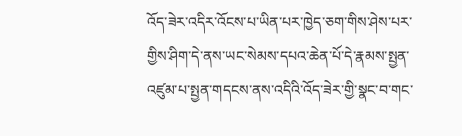འོད་ཟེར་འདིར་འོངས་པ་ཡིན་པར་ཁྱེད་ཅག་གིས་ཤེས་པར་ གྱིས་ཤིག་དེ་ནས་ཡང་སེམས་དཔའ་ཆེན་པོ་དེ་རྣམས་སྤྱན་འཛུམ་པ་སྤྱན་གདངས་ནས་འདིའི་འོད་ཟེར་གྱི་སྣང་བ་གང་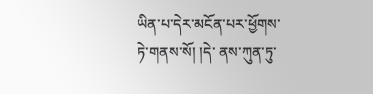ཡིན་པ་དེར་མངོན་པར་ཕྱོགས་ཏེ་གནས་སོ། །དེ་ ནས་ཀུན་ཏུ་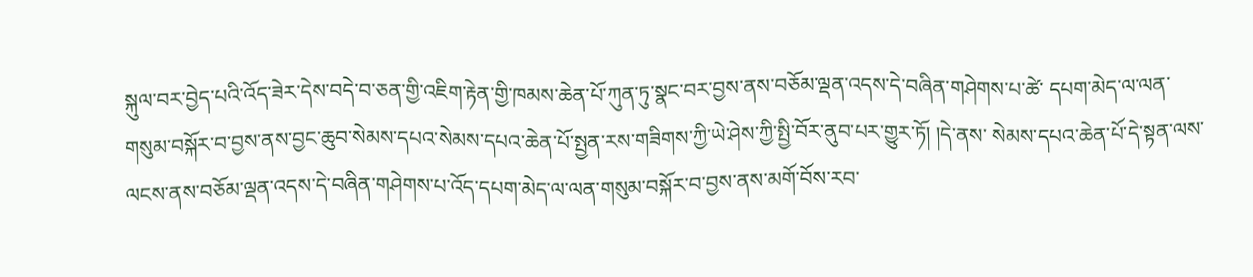སྐུལ་བར་བྱེད་པའི་འོད་ཟེར་དེས་བདེ་བ་ཅན་གྱི་འཇིག་རྟེན་གྱི་ཁམས་ཆེན་པོ་ཀུན་ཏུ་སྣང་བར་བྱས་ནས་བཅོམ་ལྡན་འདས་དེ་བཞིན་གཤེགས་པ་ཚེ་ དཔག་མེད་ལ་ལན་གསུམ་བསྐོར་བ་བྱས་ནས་བྱང་ཆུབ་སེམས་དཔའ་སེམས་དཔའ་ཆེན་པོ་སྤྱན་རས་གཟིགས་ཀྱི་ཡེ་ཤེས་ཀྱི་སྤྱི་བོར་ནུབ་པར་གྱུར་ཏོ། །དེ་ནས་ སེམས་དཔའ་ཆེན་པོ་དེ་སྟན་ལས་ལངས་ནས་བཅོམ་ལྡན་འདས་དེ་བཞིན་གཤེགས་པ་འོད་དཔག་མེད་ལ་ལན་གསུམ་བསྐོར་བ་བྱས་ནས་མགོ་བོས་རབ་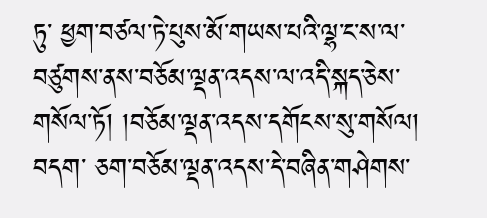ཏུ་ ཕྱག་བཙལ་ཏེ་པུས་མོ་གཡས་པའི་ལྷ་ང་ས་ལ་བཙུགས་ནས་བཅོམ་ལྡན་འདས་ལ་འདི་སྐད་ཅེས་གསོལ་ཏོ། །བཅོམ་ལྡན་འདས་དགོངས་སུ་གསོལ། བདག་ ཅག་བཅོམ་ལྡན་འདས་དེ་བཞིན་གཤེགས་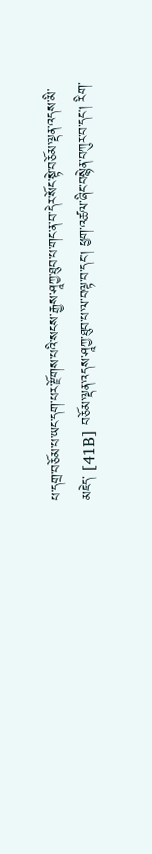པ་དགྲ་བཅོམ་པ་ཡང་དག་པར་རྫོགས་པའི་སངས་རྒྱས་ཤཱཀྱ་ཐུབ་པ་གང་ན་བ་དེར་སོང་སྟེ་བཅོམ་ལྡན་འདས་མི་མཇེད་ [41B] བཅོམ་ལྡན་འདས་ཤཱཀྱ་ཐུབ་པ་ལ་བལྟ་བ་དང། ཕྱག་འཚལ་ཞིང་བསྙེན་བཀུར་བ་དང། རིག་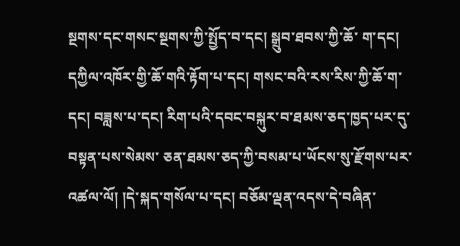སྔགས་དང་གསང་སྔགས་ཀྱི་སྤྱོད་བ་དང། སྒྲུབ་ཐབས་ཀྱི་ཆོ་ ག་དང། དཀྱིལ་འཁོར་གྱི་ཆོ་གའི་རྟོག་པ་དང། གསང་བའི་རས་རིས་ཀྱི་ཆོ་ག་དང། བཟླས་པ་དང། རིག་པའི་དབང་བསྐུར་བ་ཐམས་ཅད་ཁྱད་པར་དུ་བསྟན་པས་སེམས་ ཅན་ཐམས་ཅད་ཀྱི་བསམ་པ་ཡོངས་སུ་རྫོགས་པར་འཚལ་ལོ། །དེ་སྐད་གསོལ་པ་དང། བཅོམ་ལྡན་འདས་དེ་བཞིན་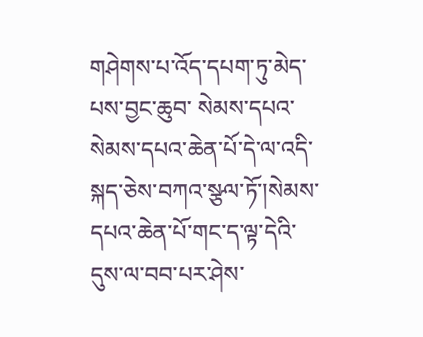གཤེགས་པ་འོད་དཔག་ཏུ་མེད་པས་བྱང་ཆུབ་ སེམས་དཔའ་སེམས་དཔའ་ཆེན་པོ་དེ་ལ་འདི་སྐད་ཅེས་བཀའ་སྩལ་ཏོ་།སེམས་དཔའ་ཆེན་པོ་གང་ད་ལྟ་དེའི་དུས་ལ་བབ་པར་ཤེས་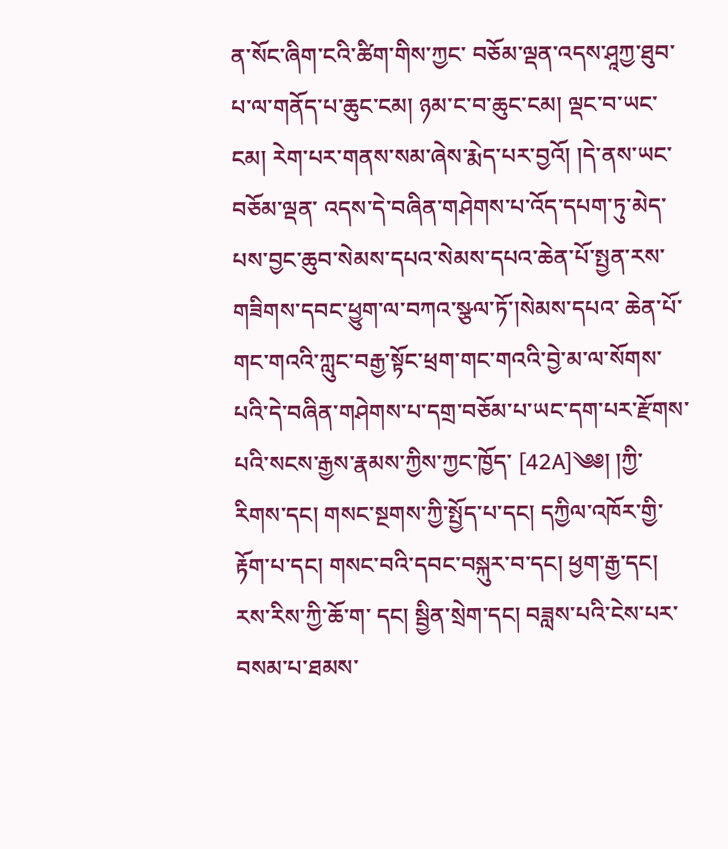ན་སོང་ཞིག་ངའི་ཚིག་གིས་ཀྱང་ བཅོམ་ལྡན་འདས་ཤཱཀྱ་ཐུབ་པ་ལ་གནོད་པ་ཆུང་ངམ། ཉམ་ང་བ་ཆུང་ངམ། ལྡང་བ་ཡང་ངམ། རེག་པར་གནས་སམ་ཞེས་རྨེད་པར་བྱའོ། །དེ་ནས་ཡང་བཅོམ་ལྡན་ འདས་དེ་བཞིན་གཤེགས་པ་འོད་དཔག་ཏུ་མེད་པས་བྱང་ཆུབ་སེམས་དཔའ་སེམས་དཔའ་ཆེན་པོ་སྤྱན་རས་གཟིགས་དབང་ཕྱུག་ལ་བཀའ་སྩལ་ཏོ་།སེམས་དཔའ་ ཆེན་པོ་གང་གའའི་ཀླུང་བརྒྱ་སྟོང་ཕྲག་གང་གའའི་བྱེ་མ་ལ་སོགས་པའི་དེ་བཞིན་གཤེགས་པ་དགྲ་བཅོམ་པ་ཡང་དག་པར་རྫོགས་པའི་སངས་རྒྱས་རྣམས་ཀྱིས་ཀྱང་ཁྱོད་ [42A]༄༅། །ཀྱི་རིགས་དང། གསང་སྔགས་ཀྱི་སྤྱོད་པ་དང། དཀྱིལ་འཁོར་གྱི་རྟོག་པ་དང། གསང་བའི་དབང་བསྐུར་བ་དང། ཕྱག་རྒྱ་དང། རས་རིས་ཀྱི་ཆོ་ག་ དང། སྦྱིན་སྲེག་དང། བཟླས་པའི་ངེས་པར་བསམ་པ་ཐམས་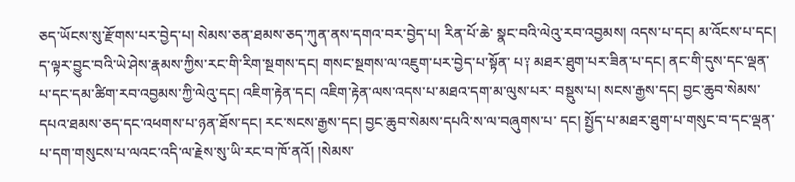ཅད་ཡོངས་སུ་རྫོགས་པར་བྱེད་པ། སེམས་ཅན་ཐམས་ཅད་ཀུན་ནས་དགའ་བར་བྱེད་པ། རིན་པོ་ཆེ་ སྣང་བའི་ལེའུ་རབ་འབྱམས། འདས་པ་དང། མ་འོངས་པ་དང། ད་ལྟར་བྱུང་བའི་ཡེ་ཤེས་རྣམས་ཀྱིས་རང་གི་རིག་སྔགས་དང། གསང་སྔགས་ལ་འཇུག་པར་བྱེད་པ་སྟོན་ པ༑ མཐར་ཐུག་པར་ཟིན་པ་དང། ནང་གི་དུས་དང་ལྡན་པ་དང་དམ་ཚིག་རབ་འབྱམས་ཀྱི་ལེའུ་དང། འཇིག་རྟེན་དང། འཇིག་རྟེན་ལས་འདས་པ་མཐའ་དག་མ་ལུས་པར་ བསྡུས་པ། སངས་རྒྱས་དང། བྱང་ཆུབ་སེམས་དཔའ་ཐམས་ཅད་དང་འཕགས་པ་ཉན་ཐོས་དང། རང་སངས་རྒྱས་དང། བྱང་ཆུབ་སེམས་དཔའི་ས་ལ་བཞུགས་པ་ དང། སྤྱོད་པ་མཐར་ཐུག་པ་གསུང་བ་དང་ལྡན་པ་དག་གསུངས་པ་ལའང་འདི་ལ་རྗེས་སུ་ཡི་རང་བ་ཁོ་ནའོ། །སེམས་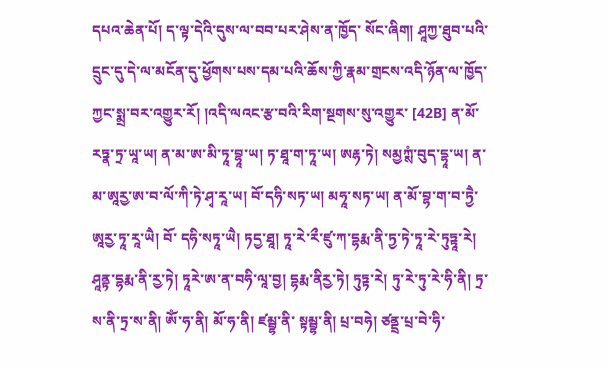དཔའ་ཆེན་པོ། ད་ལྟ་དེའི་དུས་ལ་བབ་པར་ཤེས་ན་ཁྱོད་ སོང་ཞིག། ཤཱཀྱ་ཐུབ་པའི་དྲུང་དུ་དེ་ལ་མངོན་དུ་ཕྱོགས་པས་དམ་པའི་ཆོས་ཀྱི་རྣམ་གྲངས་འདི་ཉོན་ལ་ཁྱོད་ཀྱང་སྨྲ་བར་འགྱུར་རོ། །འདི་ལའང་རྩ་བའི་རིག་སྔགས་སུ་འགྱུར་ [42B] ན་མོ་རཏྣ་ཏྲ་ཡཱ་ཡ། ན་མ་ཨ་མི་ཏཱ་བྷཱ་ཡ། ཏ་ཐཱ་ག་ཏཱ་ཡ། ཨརྷ་ཏེ། སམྱཀྶཾ་བུད་དྷཱ་ཡ། ན་མ་ཨཱརྱ་ཨ་བ་ལོ་ཀི་ཏེ་ཤྭ་རཱ་ཡ། བོ་དཧི་སཏ་ཡ། མཧཱ་སཏ་ཡ། ན་མོ་བྷ་ག་བ་ཏྱཻ་ཨཱརྱ་ཏཱ་རཱ་ཡཻ། བོ་ དཧི་སཏཱ་ཡཻ། ཏདྱ་ཐཱ། ཏཱ་རེ་རྀ་ཛུ་ཀ་དྷརྨ་ནི་ཏྱ་ཏེ་ཏཱ་རེ་ཏུཏྟཱ་རེ། ཤཱནྟ་དྷརྨ་ནི་རྱ་ཏེ། ཏཱརེ་ཨ་ན་བཧི་ལཱ་བྱ། དྷརྨ་ནིརྱ་ཏེ། ཏུཏྟ་རེ། ཏུ་རེ་ཏུ་རེ་ཧི་ནི། ཏྲ་ས་ནི་ཏྲ་ས་ནི། ཨོཾ་ཧ་ནི། མོ་ཧ་ནི། ཛམྦྷ་ནི་ སྟམྦྷ་ནི། པྲ་བཧེ། ཙནྡྲ་པྲ་བེ་ཧི་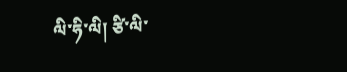ལི་ཧི་ལི། ཙི་ལི་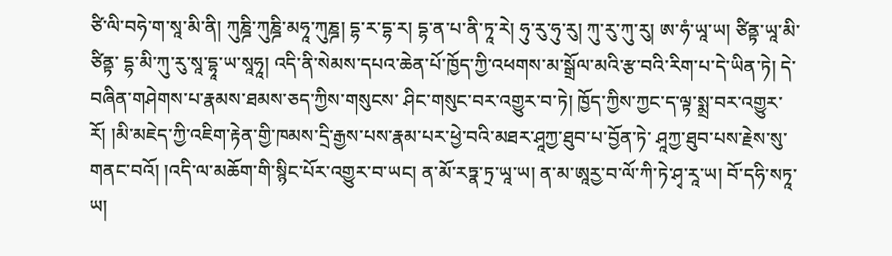ཙི་ལི་བཧེ་ག་སཱ་མི་ནི། ཀུཎྜི་ཀུཎྜི་མཧཱ་ཀུཎྜ། དྷ་ར་དྷ་ར། དྷ་ན་པ་ནི་ཏཱ་རེ། ཧུ་རུ་ཧུ་རུ། ཀུ་རུ་ཀུ་རུ། ཨ་ཧཾ་ཡཱ་ཡ། ཙིནྟ་ཡཱ་མི་ཙིནྟ་ དྷ་མི་ཀུ་རུ་སཱ་དྷཱ་ཡ་སཱཧཱ། འདི་ནི་སེམས་དཔའ་ཆེན་པོ་ཁྱོད་ཀྱི་འཕགས་མ་སྒྲོལ་མའི་རྩ་བའི་རིག་པ་དེ་ཡིན་ཏེ། དེ་བཞིན་གཤེགས་པ་རྣམས་ཐམས་ཅད་ཀྱིས་གསུངས་ ཤིང་གསུང་བར་འགྱུར་བ་ཏེ། ཁྱོད་ཀྱིས་ཀྱང་ད་ལྟ་སྨྲ་བར་འགྱུར་རོ། །མི་མཇེད་ཀྱི་འཇིག་རྟེན་གྱི་ཁམས་དྲི་རྒྱས་པས་རྣམ་པར་ཕྱེ་བའི་མཐར་ཤཱཀྱ་ཐུབ་པ་བྱོན་ཏེ་ ཤཱཀྱ་ཐུབ་པས་རྗེས་སུ་གནང་བའོ། །འདི་ལ་མཆོག་གི་སྙིང་པོར་འགྱུར་བ་ཡང། ན་མོ་རཏྣ་ཏྲ་ཡཱ་ཡ། ན་མ་ཨཱརྱ་བ་ལོ་ཀི་ཏེ་ཤྭ་རཱ་ཡ། བོ་དཧི་སཏཱ་ཡ།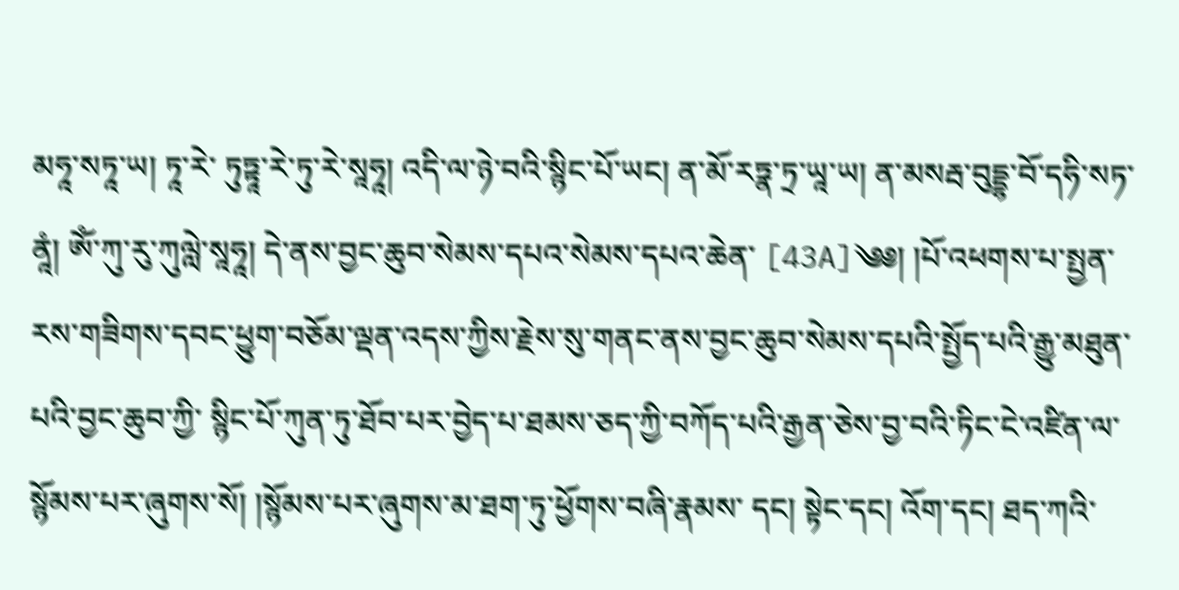མཧཱ་སཏཱ་ཡ། ཏཱ་རེ་ ཏུཏྟཱ་རེ་ཏུ་རེ་སཱཧཱ། འདི་ལ་ཉེ་བའི་སྙིང་པོ་ཡང། ན་མོ་རཏྣ་ཏྲ་ཡཱ་ཡ། ན་མསརྦ་བུདྡྷ་བོ་དཧི་སཏ་ནཱཾ། ཨོཾ་ཀུ་རུ་ཀུལླེ་སཱཧཱ། དེ་ནས་བྱང་ཆུབ་སེམས་དཔའ་སེམས་དཔའ་ཆེན་ [43A]༄༅། །པོ་འཕགས་པ་སྤྱན་རས་གཟིགས་དབང་ཕྱུག་བཅོམ་ལྡན་འདས་ཀྱིས་རྗེས་སུ་གནང་ནས་བྱང་ཆུབ་སེམས་དཔའི་སྤྱོད་པའི་རྒྱུ་མཐུན་པའི་བྱང་ཆུབ་ཀྱི་ སྙིང་པོ་ཀུན་ཏུ་ཐོབ་པར་བྱེད་པ་ཐམས་ཅད་ཀྱི་བཀོད་པའི་རྒྱན་ཅེས་བྱ་བའི་ཏིང་ངེ་འཛིན་ལ་སྙོམས་པར་ཞུགས་སོ། །སྙོམས་པར་ཞུགས་མ་ཐག་ཏུ་ཕྱོགས་བཞི་རྣམས་ དང། སྟེང་དང། འོག་དང། ཐད་ཀའི་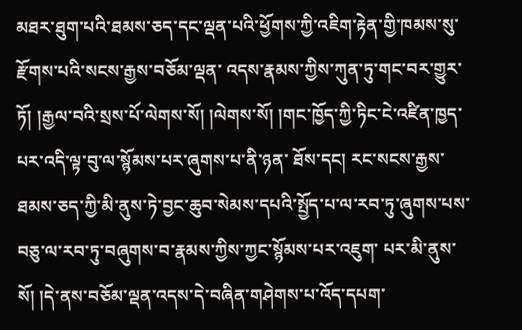མཐར་ཐུག་པའི་ཐམས་ཅད་དང་ལྡན་པའི་ཕྱོགས་ཀྱི་འཇིག་རྟེན་གྱི་ཁམས་སུ་རྫོགས་པའི་སངས་རྒྱས་བཅོམ་ལྡན་ འདས་རྣམས་ཀྱིས་ཀུན་ཏུ་གང་བར་གྱུར་ཏོ། །རྒྱལ་བའི་སྲས་པོ་ལེགས་སོ། །ལེགས་སོ། །གང་ཁྱོད་ཀྱི་ཏིང་ངེ་འཛིན་ཁྱད་པར་འདི་ལྟ་བུ་ལ་སྙོམས་པར་ཞུགས་པ་ནི་ཉན་ ཐོས་དང། རང་སངས་རྒྱས་ཐམས་ཅད་ཀྱི་མི་ནུས་ཏེ་བྱང་ཆུབ་སེམས་དཔའི་སྤྱོད་པ་ལ་རབ་ཏུ་ཞུགས་པས་བཅུ་ལ་རབ་ཏུ་བཞུགས་བ་རྣམས་ཀྱིས་ཀྱང་སྙོམས་པར་འཇུག་ པར་མི་ནུས་སོ། །དེ་ནས་བཅོམ་ལྡན་འདས་དེ་བཞིན་གཤེགས་པ་འོད་དཔག་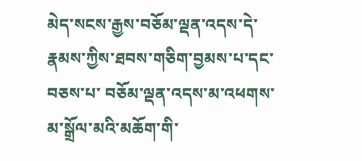མེད་སངས་རྒྱས་བཅོམ་ལྡན་འདས་དེ་རྣམས་ཀྱིས་ཐབས་གཅིག་བྱམས་པ་དང་བཅས་པ་ བཅོམ་ལྡན་འདས་མ་འཕགས་མ་སྒྲོལ་མའི་མཆོག་གི་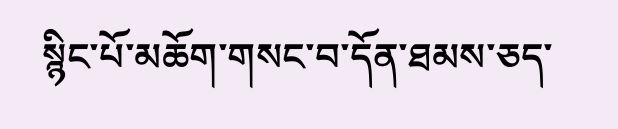སྙིང་པོ་མཆོག་གསང་བ་དོན་ཐམས་ཅད་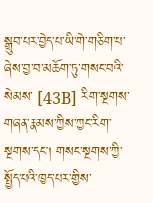སྒྲུབ་པར་བྱེད་པ་ཡི་གེ་གཅིག་པ་ཞེས་བྱ་བ་མཆོག་ཏུ་གསང་བའི་སེམས་ [43B] རིག་སྔགས་གཞན་རྣམས་ཀྱིས་ཀྱང་རིག་སྔགས་དང། གསང་སྔགས་ཀྱི་སྤྱོད་པའི་ཁྱད་པར་གྱིས་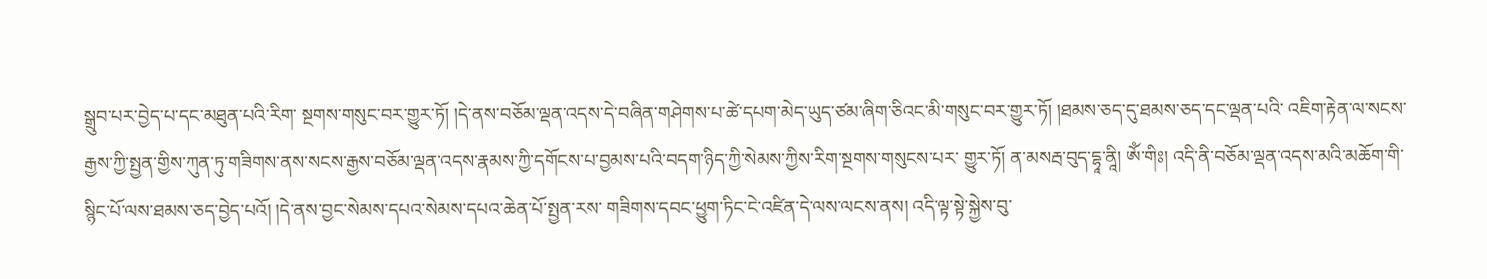སྒྲུབ་པར་བྱེད་པ་དང་མཐུན་པའི་རིག་ སྔགས་གསུང་བར་གྱུར་ཏོ། །དེ་ནས་བཅོམ་ལྡན་འདས་དེ་བཞིན་གཤེགས་པ་ཚེ་དཔག་མེད་ཡུད་ཙམ་ཞིག་ཅིའང་མི་གསུང་བར་གྱུར་ཏོ། །ཐམས་ཅད་དུ་ཐམས་ཅད་དང་ལྡན་པའི་ འཇིག་རྟེན་ལ་སངས་རྒྱས་ཀྱི་སྤྱན་གྱིས་ཀུན་ཏུ་གཟིགས་ནས་སངས་རྒྱས་བཅོམ་ལྡན་འདས་རྣམས་ཀྱི་དགོངས་པ་བྱམས་པའི་བདག་ཉིད་ཀྱི་སེམས་ཀྱིས་རིག་སྔགས་གསུངས་པར་ གྱུར་ཏོ། ན་མསརྦ་བུད་དྷཱ་ནཱི། ཨོཾ་གིཿ། འདི་ནི་བཅོམ་ལྡན་འདས་མའི་མཆོག་གི་སྙིང་པོ་ལས་ཐམས་ཅད་བྱེད་པའོ། །དེ་ནས་བྱང་སེམས་དཔའ་སེམས་དཔའ་ཆེན་པོ་སྤྱན་རས་ གཟིགས་དབང་ཕྱུག་ཏིང་ངེ་འཛིན་དེ་ལས་ལངས་ནས། འདི་ལྟ་སྟེ་སྐྱེས་བུ་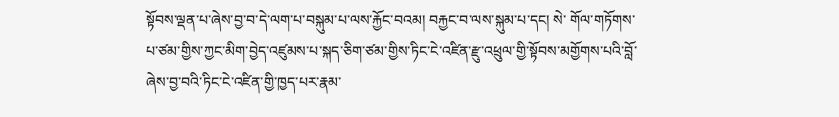སྟོབས་ལྡན་པ་ཞེས་བྱ་བ་དེ་ལག་པ་བསྐུམ་པ་ལས་རྐྱོང་བའམ། བརྐྱང་བ་ལས་སྐུམ་པ་དང། སེ་ གོལ་གཏོགས་པ་ཙམ་གྱིས་ཀྱང་མིག་བྱེད་འཛུམས་པ་སྐད་ཅིག་ཙམ་གྱིས་ཏིང་ངེ་འཛིན་རྫུ་འཕྲུལ་གྱི་སྟོབས་མགྱོགས་པའི་བློ་ཞེས་བྱ་བའི་ཏིང་ངེ་འཛིན་གྱི་ཁྱད་པར་རྣམ་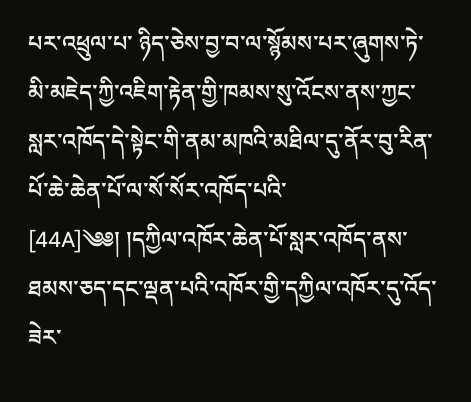པར་འཕྲུལ་པ་ ཉིད་ཅེས་བྱ་བ་ལ་སྙོམས་པར་ཞུགས་ཏེ་མི་མཇེད་ཀྱི་འཇིག་རྟེན་གྱི་ཁམས་སུ་འོངས་ནས་ཀྱང་སླར་འཁོད་དེ་སྟེང་གི་ནམ་མཁའི་མཐིལ་དུ་ནོར་བུ་རིན་པོ་ཆེ་ཆེན་པོ་ལ་སོ་སོར་འཁོད་པའི་ [44A]༄༅། །དཀྱིལ་འཁོར་ཆེན་པོ་སླར་འཁོད་ནས་ཐམས་ཅད་དང་ལྡན་པའི་འཁོར་གྱི་དཀྱིལ་འཁོར་དུ་འོད་ཟེར་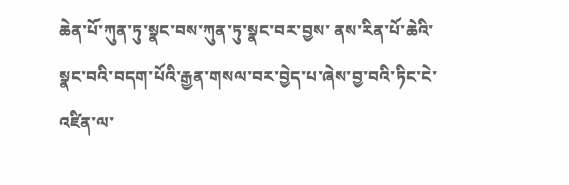ཆེན་པོ་ཀུན་ཏུ་སྣང་བས་ཀུན་ཏུ་སྣང་བར་བྱས་ ནས་རིན་པོ་ཆེའི་སྣང་བའི་བདག་པོའི་རྒྱན་གསལ་བར་བྱེད་པ་ཞེས་བྱ་བའི་ཏིང་ངེ་འཛིན་ལ་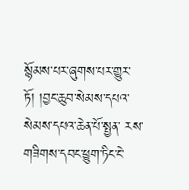སྙོམས་པར་ཞུགས་པར་གྱུར་ཏོ། །བྱང་ཆུབ་སེམས་དཔའ་སེམས་དཔའ་ཆེན་པོ་སྤྱན་ རས་གཟིགས་དབང་ཕྱུག་ཏིང་ངེ་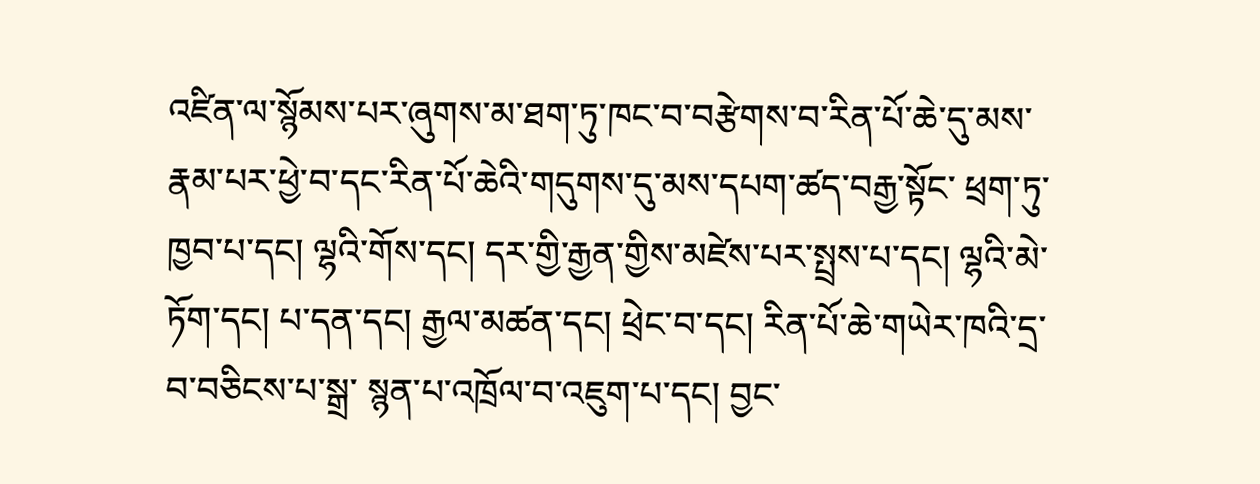འཛིན་ལ་སྙོམས་པར་ཞུགས་མ་ཐག་ཏུ་ཁང་བ་བརྩེགས་བ་རིན་པོ་ཆེ་དུ་མས་རྣམ་པར་ཕྱེ་བ་དང་རིན་པོ་ཆེའི་གདུགས་དུ་མས་དཔག་ཚད་བརྒྱ་སྟོང་ ཕྲག་ཏུ་ཁྱབ་པ་དང། ལྷའི་གོས་དང། དར་གྱི་རྒྱན་གྱིས་མཛེས་པར་སྤྲས་པ་དང། ལྷའི་མེ་ཏོག་དང། པ་དན་དང། རྒྱལ་མཚན་དང། ཕྲེང་བ་དང། རིན་པོ་ཆེ་གཡེར་ཁའི་དྲ་བ་བཅིངས་པ་སྒྲ་ སྙན་པ་འཁྲོལ་བ་འཇུག་པ་དང། བྱང་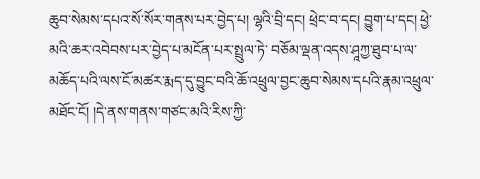ཆུབ་སེམས་དཔའ་སོ་སོར་གནས་པར་བྱེད་པ། ལྷའི་བྲི་དང། ཕྲེང་བ་དང། བྱུག་པ་དང། ཕྱེ་མའི་ཆར་འབེབས་པར་བྱེད་པ་མངོན་པར་སྤྲུལ་ཏེ་ བཅོམ་ལྡན་འདས་ཤཱཀྱ་ཐུབ་པ་ལ་མཆོད་པའི་ལས་ངོ་མཚར་རྨད་དུ་བྱུང་བའི་ཆོ་འཕྲུལ་བྱང་ཆུབ་སེམས་དཔའི་རྣམ་འཕྲུལ་མཐོང་ངོ། །དེ་ནས་གནས་གཙང་མའི་རིས་ཀྱི་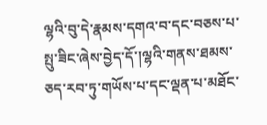ལྷའི་བུ་དེ་རྣམས་དགའ་བ་དང་བཅས་པ་སྤུ་ཟིང་ཞེས་བྱེད་དོ་།ལྷའི་གནས་ཐམས་ཅད་རབ་ཏུ་གཡོས་པ་དང་ལྡན་པ་མཐོང་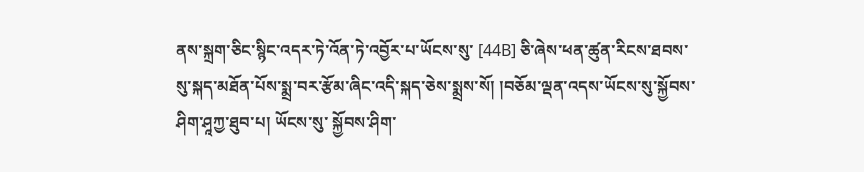ནས་སྐྲག་ཅིང་སྙིང་འདར་ཏེ་འོན་ཏེ་འབྱོར་པ་ཡོངས་སུ་ [44B] ཅི་ཞེས་ཕན་ཚུན་རིངས་ཐབས་སུ་སྐད་མཐོན་པོས་སྨྲ་བར་རྩོམ་ཞིང་འདི་སྐད་ཅེས་སྨྲས་སོ། །བཅོམ་ལྡན་འདས་ཡོངས་སུ་སྐྱོབས་ཤིག་ཤཱཀྱ་ཐུབ་པ། ཡོངས་སུ་ སྐྱོབས་ཤིག་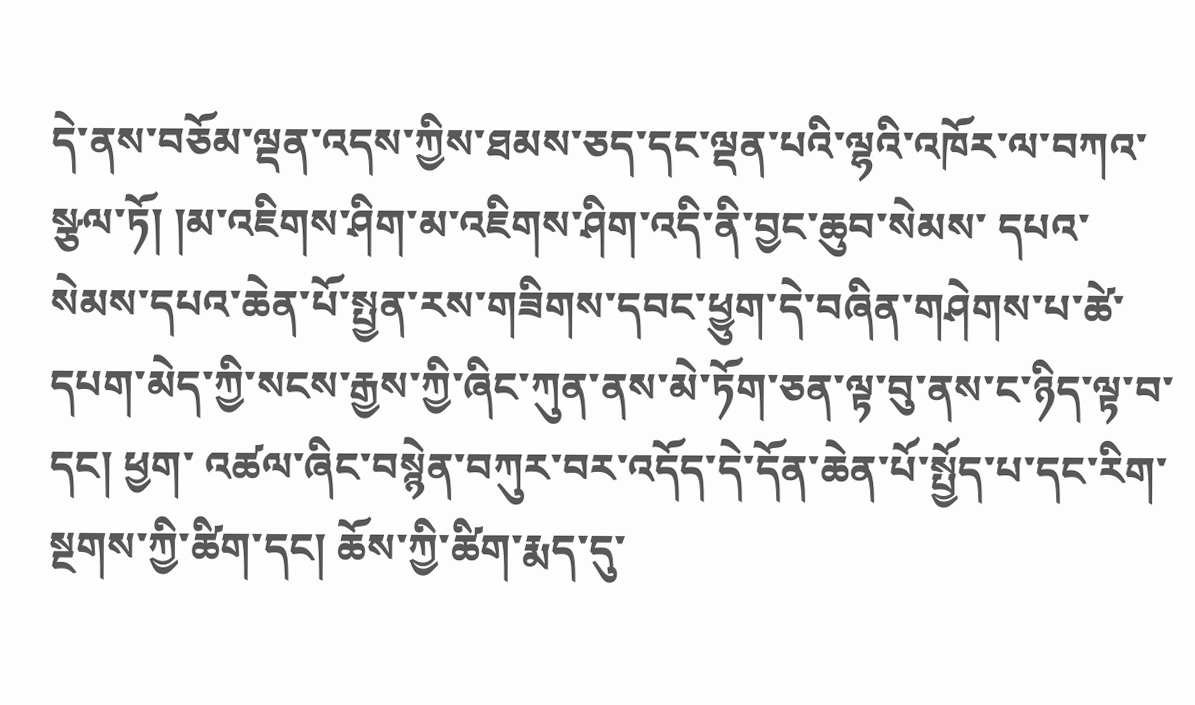དེ་ནས་བཅོམ་ལྡན་འདས་ཀྱིས་ཐམས་ཅད་དང་ལྡན་པའི་ལྷའི་འཁོར་ལ་བཀའ་སྩལ་ཏོ། །མ་འཇིགས་ཤིག་མ་འཇིགས་ཤིག་འདི་ནི་བྱང་ཆུབ་སེམས་ དཔའ་སེམས་དཔའ་ཆེན་པོ་སྤྱན་རས་གཟིགས་དབང་ཕྱུག་དེ་བཞིན་གཤེགས་པ་ཚེ་དཔག་མེད་ཀྱི་སངས་རྒྱས་ཀྱི་ཞིང་ཀུན་ནས་མེ་ཏོག་ཅན་ལྟ་བུ་ནས་ང་ཉིད་ལྟ་བ་དང། ཕྱག་ འཚལ་ཞིང་བསྙེན་བཀུར་བར་འདོད་དེ་དོན་ཆེན་པོ་སྤྱོད་པ་དང་རིག་སྔགས་ཀྱི་ཚིག་དང། ཆོས་ཀྱི་ཚིག་རྨད་དུ་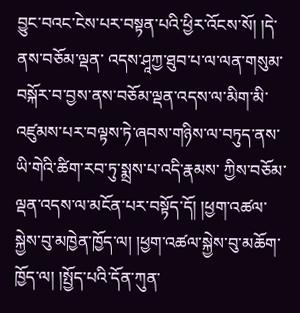བྱུང་བའང་ངེས་པར་བསྟན་པའི་ཕྱིར་འོངས་སོ། །དེ་ནས་བཅོམ་ལྡན་ འདས་ཤཱཀྱ་ཐུབ་པ་ལ་ལན་གསུམ་བསྐོར་བ་བྱས་ནས་བཅོམ་ལྡན་འདས་ལ་མིག་མི་འཛུམས་པར་བལྟས་ཏེ་ཞབས་གཉིས་ལ་བཏུད་ནས་ཡི་གེའི་ཚིག་རབ་ཏུ་སྨྲས་པ་འདི་རྣམས་ ཀྱིས་བཅོམ་ལྡན་འདས་ལ་མངོན་པར་བསྟོད་དོ། །ཕྱག་འཚལ་སྐྱེས་བུ་མཁྱེན་ཁྱོད་ལ། །ཕྱག་འཚལ་སྐྱེས་བུ་མཆོག་ཁྱོད་ལ། །སྤྱོད་པའི་དོན་ཀུན་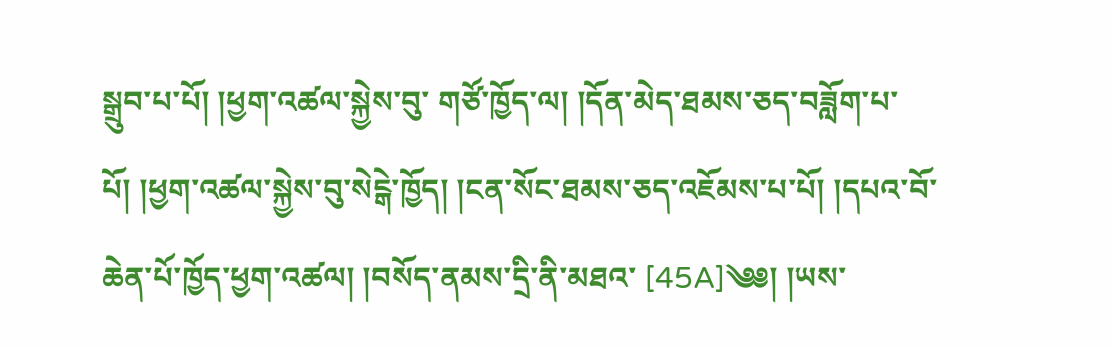སྒྲུབ་པ་པོ། །ཕྱག་འཚལ་སྐྱེས་བུ་ གཙོ་ཁྱོད་ལ། །དོན་མེད་ཐམས་ཅད་བཟློག་པ་པོ། །ཕྱག་འཚལ་སྐྱེས་བུ་སེངྒེ་ཁྱོད། །ངན་སོང་ཐམས་ཅད་འཇོམས་པ་པོ། །དཔའ་བོ་ཆེན་པོ་ཁྱོད་ཕྱག་འཚལ། །བསོད་ནམས་དྲི་ནི་མཐའ་ [45A]༄༅། །ཡས་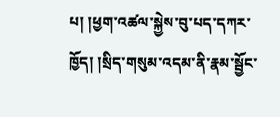པ། །ཕྱག་འཚལ་སྐྱེས་བུ་པད་དཀར་ཁྱོད། །སྲིད་གསུམ་འདམ་ནི་རྣམ་སྦྱོང་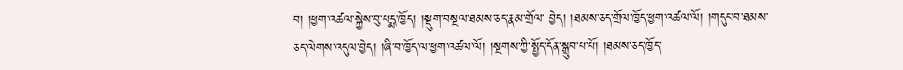བ། །ཕྱག་འཚལ་སྐྱེས་བུ་པདྨ་ཁྱོད། །སྡུག་བསྔལ་ཐམས་ཅད་རྣམ་གྲོལ་ བྱེད། །ཐམས་ཅད་གྲོལ་ཁྱོད་ཕྱག་འཚལ་ལོ། །གདུང་བ་ཐམས་ཅད་ལེགས་འདུལ་བྱེད། །ཞི་བ་ཁྱོད་ལ་ཕྱག་འཚལ་ལོ། །སྔགས་ཀྱི་སྤྱོད་དོན་སྒྲུབ་པ་པོ། །ཐམས་ཅད་ཁྱོད་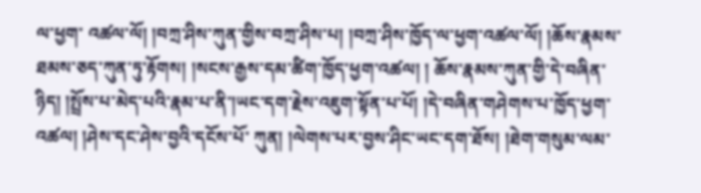ལ་ཕྱག་ འཚལ་ལོ། །བཀྲ་ཤིས་ཀུན་གྱིས་བཀྲ་ཤིས་པ། །བཀྲ་ཤིས་ཁྱོད་ལ་ཕྱག་འཚལ་ལོ། །ཆོས་རྣམས་ཐམས་ཅད་ཀུན་ཏུ་རྟོགས། །སངས་རྒྱས་དམ་ཚིག་ཁྱོད་ཕྱག་འཚལ། ། ཆོས་རྣམས་ཀུན་གྱི་དེ་བཞིན་ཉིད། །སྤྲོས་པ་མེད་པའི་རྣམ་པ་ནི་།ཡང་དག་རྗེས་འཇུག་སྟོན་པ་པོ། །དེ་བཞིན་གཤེགས་པ་ཁྱོད་ཕྱག་འཚལ། །ཤེས་དང་ཤེས་བྱའི་དངོས་པོ་ ཀུན། །ལེགས་པར་བྱས་ཤིང་ཡང་དག་ཐོས། །ཐེག་གསུམ་ལམ་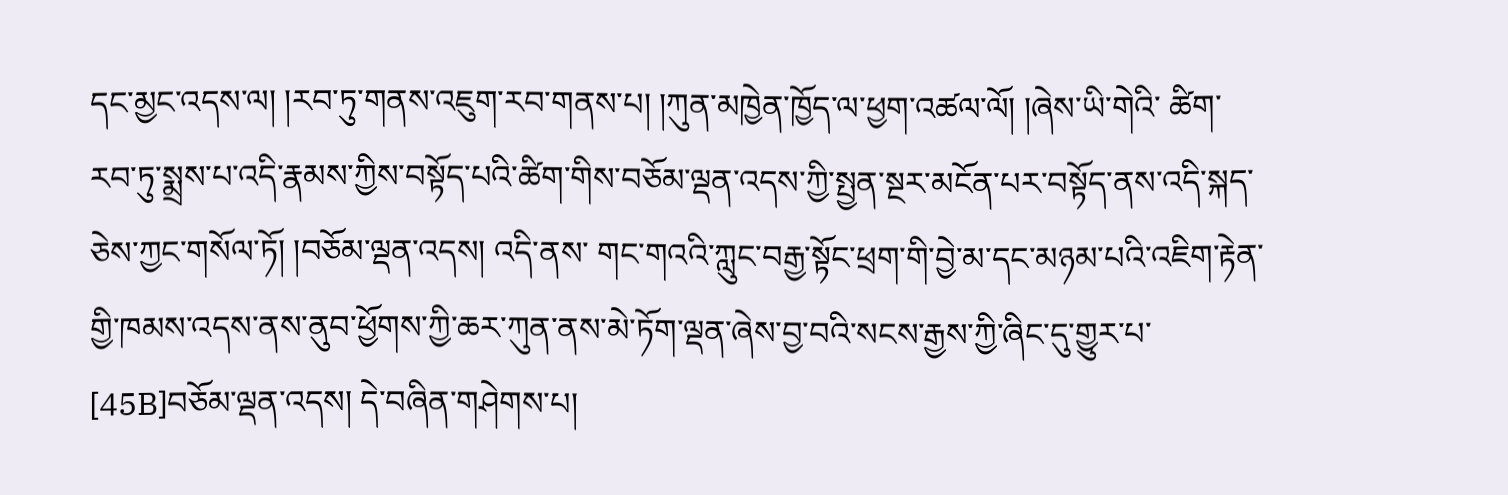དང་མྱང་འདས་ལ། །རབ་ཏུ་གནས་འཇུག་རབ་གནས་པ། །ཀུན་མཁྱེན་ཁྱོད་ལ་ཕྱག་འཚལ་ལོ། །ཞེས་ཡི་གེའི་ ཚིག་རབ་ཏུ་སྨྲས་པ་འདི་རྣམས་ཀྱིས་བསྟོད་པའི་ཚིག་གིས་བཅོམ་ལྡན་འདས་ཀྱི་སྤྱན་སྔར་མངོན་པར་བསྟོད་ནས་འདི་སྐད་ཅེས་ཀྱང་གསོལ་ཏོ། །བཅོམ་ལྡན་འདས། འདི་ནས་ གང་གའའི་ཀླུང་བརྒྱ་སྟོང་ཕྲག་གི་བྱེ་མ་དང་མཉམ་པའི་འཇིག་རྟེན་གྱི་ཁམས་འདས་ནས་ནུབ་ཕྱོགས་ཀྱི་ཆར་ཀུན་ནས་མེ་ཏོག་ལྡན་ཞེས་བྱ་བའི་སངས་རྒྱས་ཀྱི་ཞིང་དུ་གྱུར་པ་ [45B]བཅོམ་ལྡན་འདས། དེ་བཞིན་གཤེགས་པ།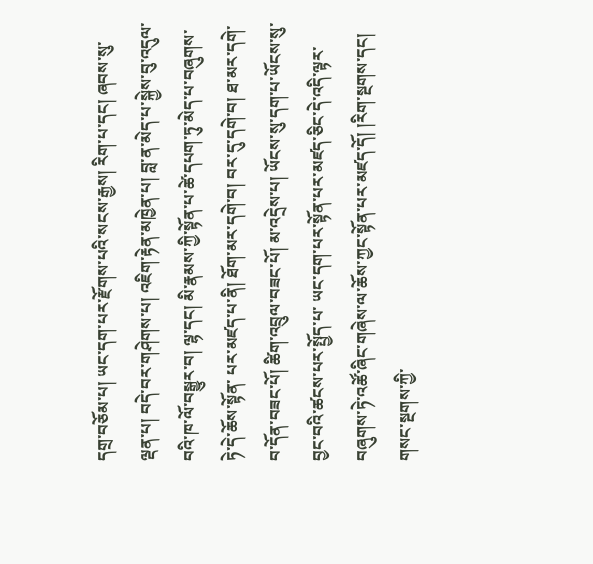དགྲ་བཅོམ་པ། ཡང་དག་པར་རྫོགས་པའི་སངས་རྒྱས། རིག་པ་དང། ཞབས་སུ་ ལྡན་པ། བདེ་བར་གཤེགས་པ། འཇིག་རྟེན་མཁྱེན་པ། བླ་ན་མེད་པ་སྐྱེས་བུ་འདུལ་བའི་ཁ་ལོ་བསྒྱུར་བ། ལྷ་དང། མི་རྣམས་ཀྱི་སྟོན་པ་ཚེ་དཔག་ཏུ་མེད་པ་བཞུགས་ཏེ་དེ་ཆོས་སྟོན་ པར་མཛད་པ་ནི། ཐོག་མར་དགེ་བ། བར་དུ་དགེ་བ། ཐ་མར་དགེ་བ་དོན་བཟང་པོ། ཚིག་འབྲུལ་བཟང་པོ། མ་འདྲེས་པ། ཡོངས་སུ་དག་པ་ཡོངས་སུ་བྱང་བའི་ཚངས་པར་སྤྱོད་པ་ ཡང་དག་པར་སྟོན་པར་མཛད་ཅིང་དེ་འདི་ལྟར་བཞུགས་ཏེ་འཚོ་ཞིང་གཞེས་ལ་ཆོས་ཀྱང་སྟོན་པར་མཛད་དོ། །རིག་སྔགས་དང། གསང་སྔགས་ཀྱི་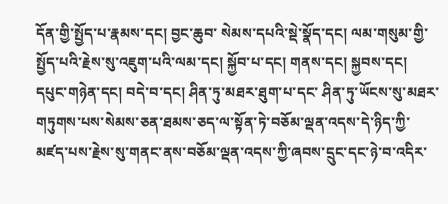དོན་གྱི་སྤྱོད་པ་རྣམས་དང། བྱང་ཆུབ་ སེམས་དཔའི་སྡེ་སྣོད་དང། ལམ་གསུམ་གྱི་སྤྱོད་པའི་རྗེས་སུ་འཇུག་པའི་ལམ་དང། སྐྱོབ་པ་དང། གནས་དང། སྐྱབས་དང། དཔུང་གཉེན་དང། བདེ་བ་དང། ཤིན་ཏུ་མཐར་ཐུག་པ་དང་ ཤིན་ཏུ་ཡོངས་སུ་མཐར་གཏུགས་པས་སེམས་ཅན་ཐམས་ཅད་ལ་སྟོན་ཏེ་བཅོམ་ལྡན་འདས་དེ་ཉིད་ཀྱི་མཛད་པས་རྗེས་སུ་གནང་ནས་བཅོམ་ལྡན་འདས་ཀྱི་ཞབས་དྲུང་དང་ཉེ་བ་འདིར་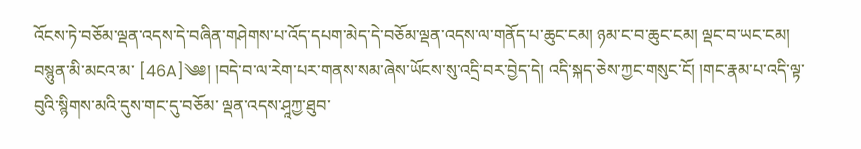འོངས་ཏེ་བཅོམ་ལྡན་འདས་དེ་བཞིན་གཤེགས་པ་འོད་དཔག་མེད་དེ་བཅོམ་ལྡན་འདས་ལ་གནོད་པ་ཆུང་ངམ། ཉམ་ང་བ་ཆུང་ངམ། ལྡང་བ་ཡང་ངམ། བསྙུན་མི་མངའ་མ་ [46A]༄༅། །བདེ་བ་ལ་རེག་པར་གནས་སམ་ཞེས་ཡོངས་སུ་འདྲི་བར་བྱེད་དེ། འདི་སྐད་ཅེས་ཀྱང་གསུང་ངོ། །གང་རྣམ་པ་འདི་ལྟ་བུའི་སྙིགས་མའི་དུས་གང་དུ་བཅོམ་ ལྡན་འདས་ཤཱཀྱ་ཐུབ་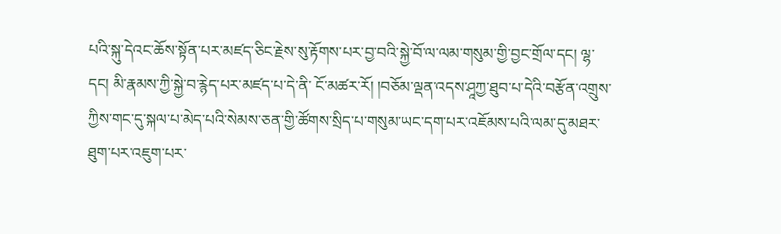པའི་སྐུ་དེའང་ཆོས་སྟོན་པར་མཛད་ཅིང་རྗེས་སུ་རྟོགས་པར་བྱ་བའི་སྐྱེ་བོ་ལ་ལམ་གསུམ་གྱི་བྱང་གྲོལ་དང། ལྷ་དང། མི་རྣམས་ཀྱི་སྐྱེ་བ་རྙེད་པར་མཛད་པ་དེ་ནི་ ངོ་མཚར་རོ། །བཅོམ་ལྡན་འདས་ཤཱཀྱ་ཐུབ་པ་དེའི་བརྩོན་འགྲུས་ཀྱིས་གང་དུ་སྐལ་པ་མེད་པའི་སེམས་ཅན་གྱི་ཚོགས་སྲིད་པ་གསུམ་ཡང་དག་པར་འཇོམས་པའི་ལམ་དུ་མཐར་ ཐུག་པར་འཇུག་པར་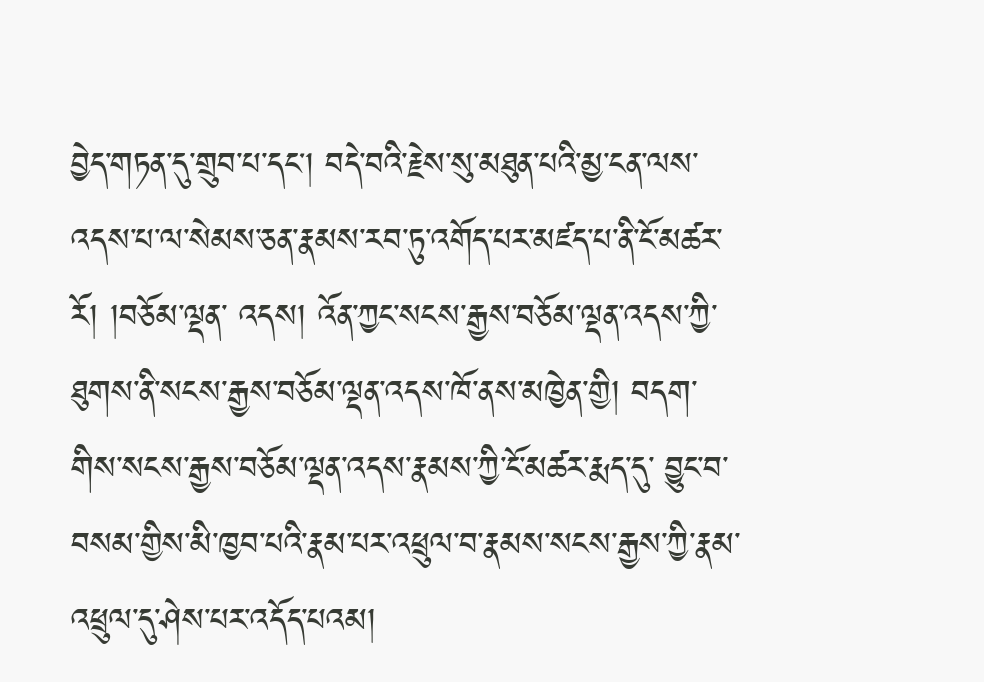བྱེད་གཏན་དུ་གྲུབ་པ་དང། བདེ་བའི་རྗེས་སུ་མཐུན་པའི་མྱ་ངན་ལས་འདས་པ་ལ་སེམས་ཅན་རྣམས་རབ་ཏུ་འགོད་པར་མཛད་པ་ནི་ངོ་མཚར་རོ། །བཅོམ་ལྡན་ འདས། འོན་ཀྱང་སངས་རྒྱས་བཅོམ་ལྡན་འདས་ཀྱི་ཐུགས་ནི་སངས་རྒྱས་བཅོམ་ལྡན་འདས་ཁོ་ནས་མཁྱེན་གྱི། བདག་གིས་སངས་རྒྱས་བཅོམ་ལྡན་འདས་རྣམས་ཀྱི་ངོ་མཚར་རྨད་དུ་ བྱུང་བ་བསམ་གྱིས་མི་ཁྱབ་པའི་རྣམ་པར་འཕྲུལ་བ་རྣམས་སངས་རྒྱས་ཀྱི་རྣམ་འཕྲུལ་དུ་ཤེས་པར་འདོད་པའམ།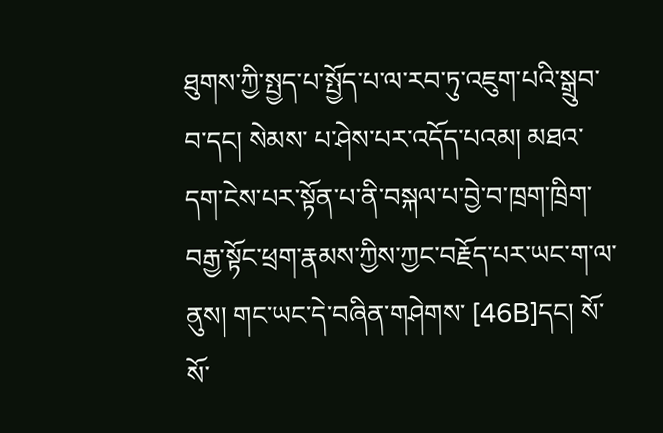ཐུགས་ཀྱི་སྤྱད་པ་སྤྱོད་པ་ལ་རབ་ཏུ་འཇུག་པའི་སྒྲུབ་བ་དང། སེམས་ པ་ཤེས་པར་འདོད་པའམ། མཐའ་དག་ངེས་པར་སྟོན་པ་ནི་བསྐལ་པ་བྱེ་བ་ཁྲག་ཁྲིག་བརྒྱ་སྟོང་ཕྲག་རྣམས་ཀྱིས་ཀྱང་བརྗོད་པར་ཡང་ག་ལ་ནུས། གང་ཡང་དེ་བཞིན་གཤེགས་ [46B]དང། སོ་སོ་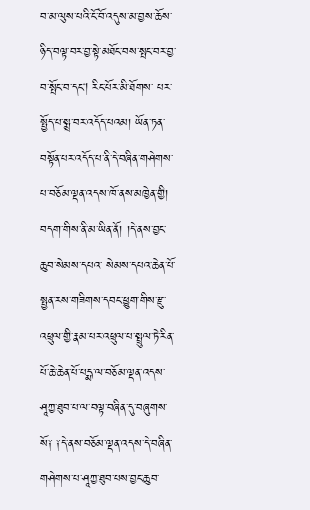བ་མ་ལུས་པའི་ངོ་བོ་འདུས་མ་བྱས་ཆོས་ཉིད་བལྟ་བར་བྱ་སྟེ་མཐོང་བས་སྤང་བར་བྱ་བ་སྤོང་བ་དང། རིང་པོར་མི་ཐོགས་ པར་སྤྱོད་པ་སྨྲ་བར་འདོད་པའམ། ཡོན་ཏན་བསྟོན་པར་འདོད་པ་ནི་དེ་བཞིན་གཤེགས་པ་བཅོམ་ལྡན་འདས་ཁོ་ནས་མཁྱེན་གྱི། བདག་གིས་ནི་མ་ཡིན་ནོ། །དེ་ནས་བྱང་ཆུབ་སེམས་དཔའ་ སེམས་དཔའ་ཆེན་པོ་སྤྱན་རས་གཟིགས་དབང་ཕྱུག་གིས་རྫུ་འཕྲུལ་གྱི་རྣམ་པར་འཕྲུལ་པ་སྤྲུལ་ཏེ་རིན་པོ་ཆེ་ཆེན་པོ་པདྨ་ལ་བཅོམ་ལྡན་འདས་ཤཱཀྱ་ཐུབ་པ་ལ་བལྟ་བཞིན་དུ་བཞུགས་ སོ༑ ༑དེ་ནས་བཅོམ་ལྡན་འདས་དེ་བཞིན་གཤེགས་པ་ཤཱཀྱ་ཐུབ་པས་བྱང་ཆུབ་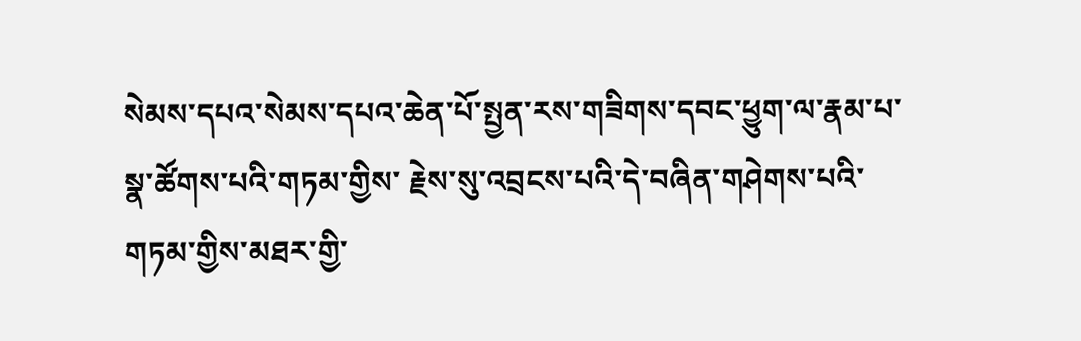སེམས་དཔའ་སེམས་དཔའ་ཆེན་པོ་སྤྱན་རས་གཟིགས་དབང་ཕྱུག་ལ་རྣམ་པ་སྣ་ཚོགས་པའི་གཏམ་གྱིས་ རྗེས་སུ་འབྲངས་པའི་དེ་བཞིན་གཤེགས་པའི་གཏམ་གྱིས་མཐར་གྱི་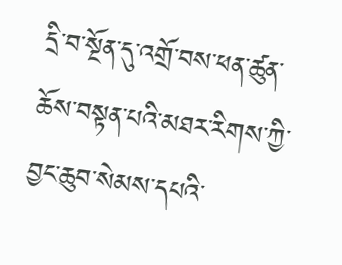དྲི་བ་སྔོན་དུ་འགྲོ་བས་ཕན་ཚུན་ཆོས་བསྟན་པའི་མཐར་རིགས་ཀྱི་བྱང་ཆུབ་སེམས་དཔའི་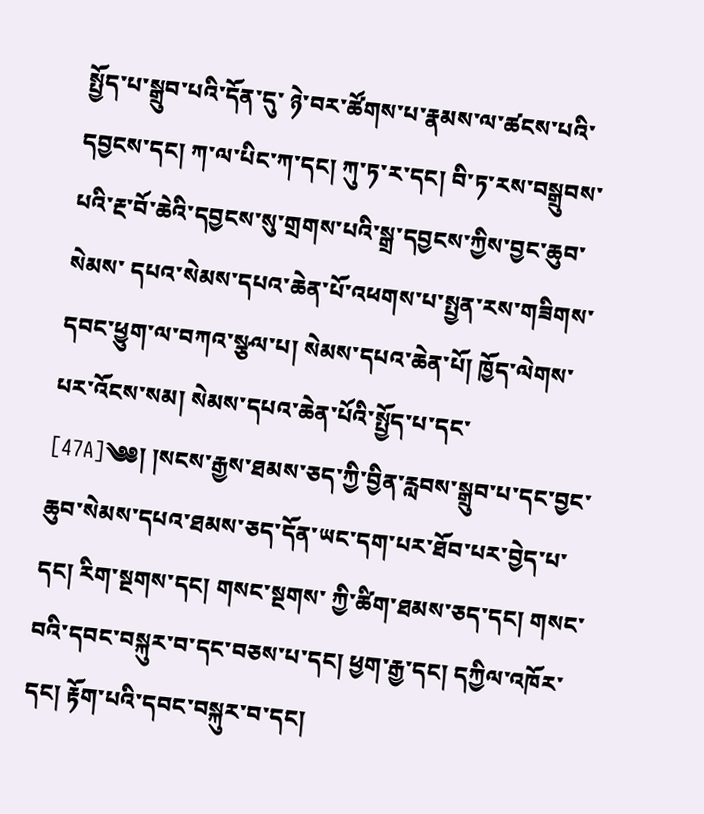སྤྱོད་པ་སྒྲུབ་པའི་དོན་དུ་ ཉེ་བར་ཚོགས་པ་རྣམས་ལ་ཚངས་པའི་དབྱངས་དང། ཀ་ལ་པིང་ཀ་དང། ཀུ་ཏ་ར་དང། བི་ཏ་རས་བསྒྲུབས་པའི་རྔ་བོ་ཆེའི་དབྱངས་སུ་གྲགས་པའི་སྒྲ་དབྱངས་ཀྱིས་བྱང་ཆུབ་སེམས་ དཔའ་སེམས་དཔའ་ཆེན་པོ་འཕགས་པ་སྤྱན་རས་གཟིགས་དབང་ཕྱུག་ལ་བཀའ་སྩལ་པ། སེམས་དཔའ་ཆེན་པོ། ཁྱོད་ལེགས་པར་འོངས་སམ། སེམས་དཔའ་ཆེན་པོའི་སྤྱོད་པ་དང་ [47A]༄༅། །སངས་རྒྱས་ཐམས་ཅད་ཀྱི་བྱིན་རླབས་སྒྲུབ་པ་དང་བྱང་ཆུབ་སེམས་དཔའ་ཐམས་ཅད་དོན་ཡང་དག་པར་ཐོབ་པར་བྱེད་པ་དང། རིག་སྔགས་དང། གསང་སྔགས་ ཀྱི་ཚིག་ཐམས་ཅད་དང། གསང་བའི་དབང་བསྐུར་བ་དང་བཅས་པ་དང། ཕྱག་རྒྱ་དང། དཀྱིལ་འཁོར་དང། རྟོག་པའི་དབང་བསྐུར་བ་དང།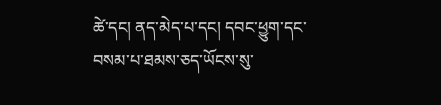ཚེ་དང། ནད་མེད་པ་དང། དབང་ཕྱུག་དང་ བསམ་པ་ཐམས་ཅད་ཡོངས་སུ་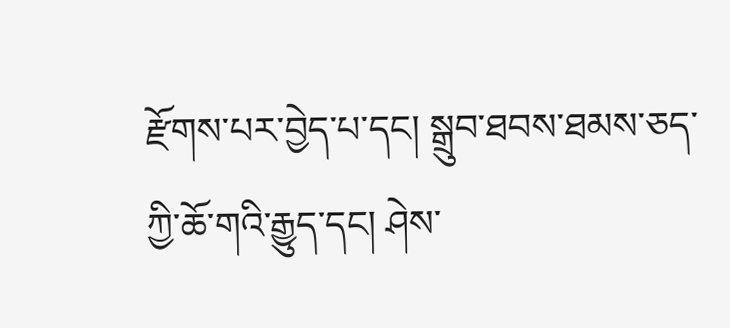རྫོགས་པར་བྱེད་པ་དང། སྒྲུབ་ཐབས་ཐམས་ཅད་ཀྱི་ཆོ་གའི་རྒྱུད་དང། ཤེས་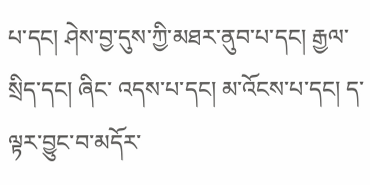པ་དང། ཤེས་བྱ་དུས་ཀྱི་མཐར་ནུབ་པ་དང། རྒྱལ་སྲིད་དང། ཞིང་ འདས་པ་དང། མ་འོངས་པ་དང། ད་ལྟར་བྱུང་བ་མདོར་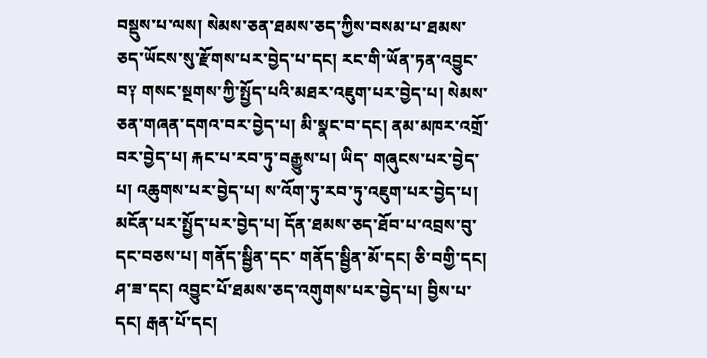བསྡུས་པ་ལས། སེམས་ཅན་ཐམས་ཅད་ཀྱིས་བསམ་པ་ཐམས་ཅད་ཡོངས་སུ་རྫོགས་པར་བྱེད་པ་དང། རང་གི་ཡོན་ཏན་འབྱུང་ བ༑ གསང་སྔགས་ཀྱི་སྤྱོད་པའི་མཐར་འཇུག་པར་བྱེད་པ། སེམས་ཅན་གཞན་དགའ་བར་བྱེད་པ། མི་སྣང་བ་དང། ནམ་མཁར་འགྲོ་བར་བྱེད་པ། རྐང་པ་རབ་ཏུ་བརྒྱུས་པ། ཡིད་ གཞུངས་པར་བྱེད་པ། འཆུགས་པར་བྱེད་པ། ས་འོག་ཏུ་རབ་ཏུ་འཇུག་པར་བྱེད་པ། མངོན་པར་སྤྱོད་པར་བྱེད་པ། དོན་ཐམས་ཅད་ཐོབ་པ་འབྲས་བུ་དང་བཅས་པ། གནོད་སྦྱིན་དང་ གནོད་སྦྱིན་མོ་དང། ཅི་བགྱི་དང། ཤ་ཟ་དང། འབྱུང་པོ་ཐམས་ཅད་འགུགས་པར་བྱེད་པ། བྱིས་པ་དང། རྒན་པོ་དང།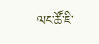ལང་ཚོ་ཇི་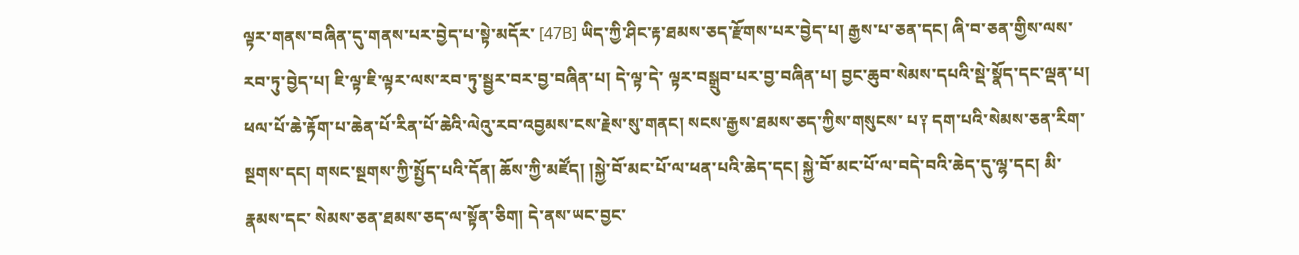ལྟར་གནས་བཞིན་དུ་གནས་པར་བྱེད་པ་སྟེ་མདོར་ [47B] ཡིད་ཀྱི་ཤིང་རྟ་ཐམས་ཅད་རྫོགས་པར་བྱེད་པ། རྒྱས་པ་ཅན་དང། ཞི་བ་ཅན་གྱིས་ལས་རབ་ཏུ་བྱེད་པ། ཇི་ལྟ་ཇི་ལྟར་ལས་རབ་ཏུ་སྦྱར་བར་བྱ་བཞིན་པ། དེ་ལྟ་དེ་ ལྟར་བསྒྲུབ་པར་བྱ་བཞིན་པ། བྱང་ཆུབ་སེམས་དཔའི་སྡེ་སྣོད་དང་ལྡན་པ། ཕལ་པོ་ཆེ་རྟོག་པ་ཆེན་པོ་རིན་པོ་ཆེའི་ལེའུ་རབ་འབྱམས་ངས་རྗེས་སུ་གནང། སངས་རྒྱས་ཐམས་ཅད་ཀྱིས་གསུངས་ པ༑ དག་པའི་སེམས་ཅན་རིག་སྔགས་དང། གསང་སྔགས་ཀྱི་སྤྱོད་པའི་དོན། ཆོས་ཀྱི་མཛོད། །སྐྱེ་བོ་མང་པོ་ལ་ཕན་པའི་ཆེད་དང། སྐྱེ་བོ་མང་པོ་ལ་བདེ་བའི་ཆེད་དུ་ལྷ་དང། མི་རྣམས་དང་ སེམས་ཅན་ཐམས་ཅད་ལ་སྟོན་ཅིག། དེ་ནས་ཡང་བྱང་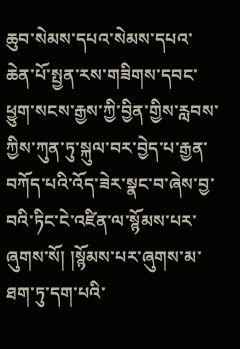ཆུབ་སེམས་དཔའ་སེམས་དཔའ་ཆེན་པོ་སྤྱན་རས་གཟིགས་དབང་ཕྱུག་སངས་རྒྱས་ཀྱི་བྱིན་གྱིས་རླབས་ཀྱིས་ཀུན་ཏུ་སྐུལ་བར་བྱེད་པ་རྒྱན་ བཀོད་པའི་འོད་ཟེར་སྣང་བ་ཞེས་བྱ་བའི་ཏིང་ངེ་འཛིན་ལ་སྙོམས་པར་ཞུགས་སོ། །སྙོམས་པར་ཞུགས་མ་ཐག་ཏུ་དག་པའི་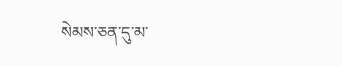སེམས་ཅན་དུ་མ་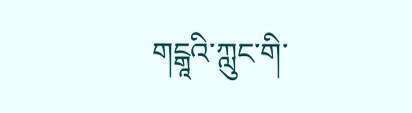གངྒཱའི་ཀླུང་གི་